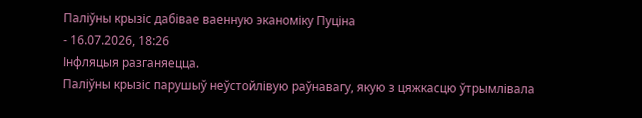Паліўны крызіс дабівае ваенную эканоміку Пуціна
- 16.07.2026, 18:26
Інфляцыя разганяецца.
Паліўны крызіс парушыў неўстойлівую раўнавагу, якую з цяжкасцю ўтрымлівала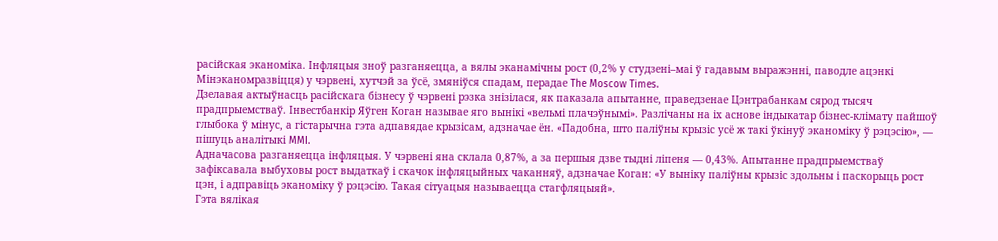расійская эканоміка. Інфляцыя зноў разганяецца, а вялы эканамічны рост (0,2% у студзені–маі ў гадавым выражэнні, паводле ацэнкі Мінэканомразвіцця) у чэрвені, хутчэй за ўсё, змяніўся спадам, перадае The Moscow Times.
Дзелавая актыўнасць расійскага бізнесу ў чэрвені рэзка знізілася, як паказала апытанне, праведзенае Цэнтрабанкам сярод тысяч прадпрыемстваў. Інвестбанкір Яўген Коган называе яго вынікі «вельмі плачэўнымі». Разлічаны на іх аснове індыкатар бізнес-клімату пайшоў глыбока ў мінус, а гістарычна гэта адпавядае крызісам, адзначае ён. «Падобна, што паліўны крызіс усё ж такі ўкінуў эканоміку ў рэцэсію», — пішуць аналітыкі MMI.
Адначасова разганяецца інфляцыя. У чэрвені яна склала 0,87%, а за першыя дзве тыдні ліпеня — 0,43%. Апытанне прадпрыемстваў зафіксавала выбуховы рост выдаткаў і скачок інфляцыйных чаканняў, адзначае Коган: «У выніку паліўны крызіс здольны і паскорыць рост цэн, і адправіць эканоміку ў рэцэсію. Такая сітуацыя называецца стагфляцыяй».
Гэта вялікая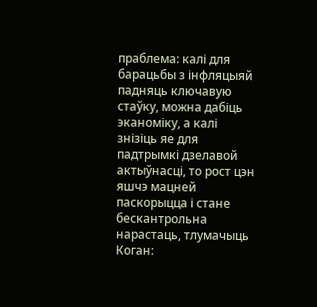праблема: калі для барацьбы з інфляцыяй падняць ключавую стаўку, можна дабіць эканоміку, а калі знізіць яе для падтрымкі дзелавой актыўнасці, то рост цэн яшчэ мацней паскорыцца і стане бескантрольна нарастаць, тлумачыць Коган: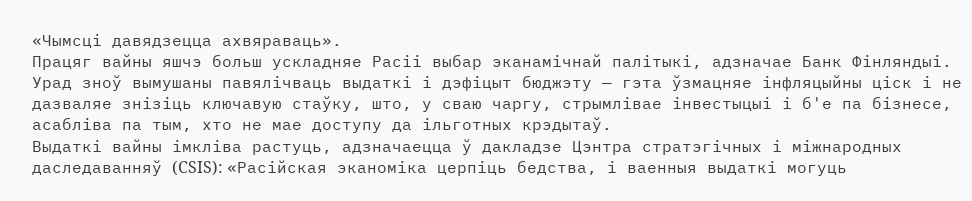«Чымсці давядзецца ахвяраваць».
Працяг вайны яшчэ больш ускладняе Расіі выбар эканамічнай палітыкі, адзначае Банк Фінляндыі. Урад зноў вымушаны павялічваць выдаткі і дэфіцыт бюджэту — гэта ўзмацняе інфляцыйны ціск і не дазваляе знізіць ключавую стаўку, што, у сваю чаргу, стрымлівае інвестыцыі і б'е па бізнесе, асабліва па тым, хто не мае доступу да ільготных крэдытаў.
Выдаткі вайны імкліва растуць, адзначаецца ў дакладзе Цэнтра стратэгічных і міжнародных даследаванняў (CSIS): «Расійская эканоміка церпіць бедства, і ваенныя выдаткі могуць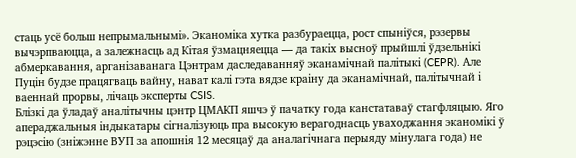стаць усё больш непрымальнымі». Эканоміка хутка разбураецца, рост спыніўся, рэзервы вычэрпваюцца, а залежнасць ад Кітая ўзмацняецца — да такіх высноў прыйшлі ўдзельнікі абмеркавання, арганізаванага Цэнтрам даследаванняў эканамічнай палітыкі (CEPR). Але Пуцін будзе працягваць вайну, нават калі гэта вядзе краіну да эканамічнай, палітычнай і ваеннай прорвы, лічаць эксперты CSIS.
Блізкі да ўладаў аналітычны цэнтр ЦМАКП яшчэ ў пачатку года канстатаваў стагфляцыю. Яго апераджальныя індыкатары сігналізуюць пра высокую верагоднасць уваходжання эканомікі ў рэцэсію (зніжэнне ВУП за апошнія 12 месяцаў да аналагічнага перыяду мінулага года) не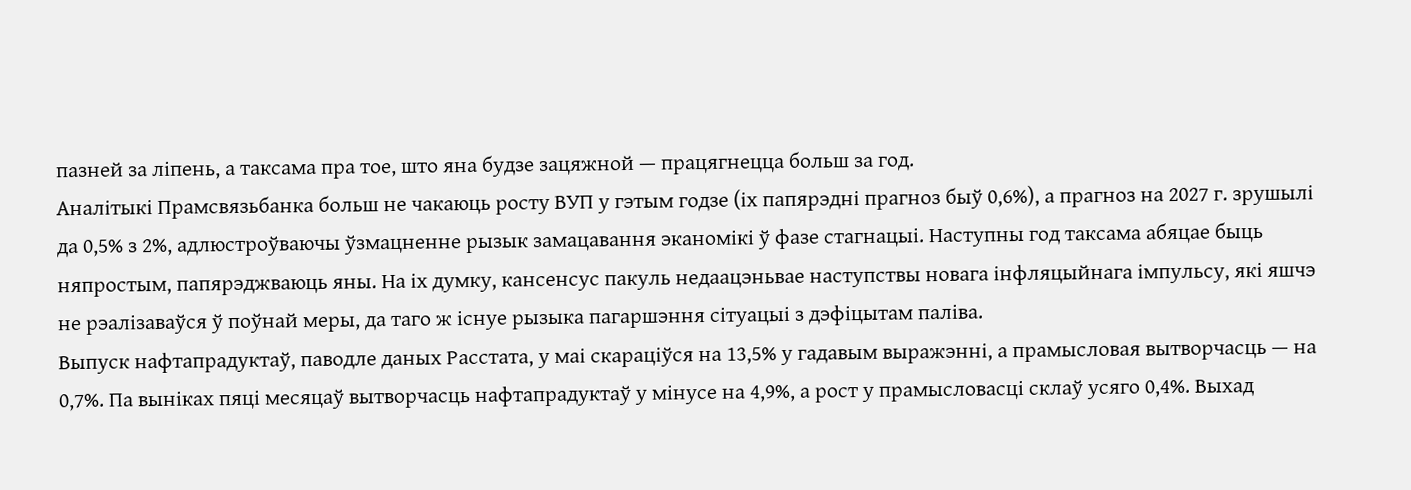пазней за ліпень, а таксама пра тое, што яна будзе зацяжной — працягнецца больш за год.
Аналітыкі Прамсвязьбанка больш не чакаюць росту ВУП у гэтым годзе (іх папярэдні прагноз быў 0,6%), а прагноз на 2027 г. зрушылі да 0,5% з 2%, адлюстроўваючы ўзмацненне рызык замацавання эканомікі ў фазе стагнацыі. Наступны год таксама абяцае быць няпростым, папярэджваюць яны. На іх думку, кансенсус пакуль недаацэньвае наступствы новага інфляцыйнага імпульсу, які яшчэ не рэалізаваўся ў поўнай меры, да таго ж існуе рызыка пагаршэння сітуацыі з дэфіцытам паліва.
Выпуск нафтапрадуктаў, паводле даных Расстата, у маі скараціўся на 13,5% у гадавым выражэнні, а прамысловая вытворчасць — на 0,7%. Па выніках пяці месяцаў вытворчасць нафтапрадуктаў у мінусе на 4,9%, а рост у прамысловасці склаў усяго 0,4%. Выхад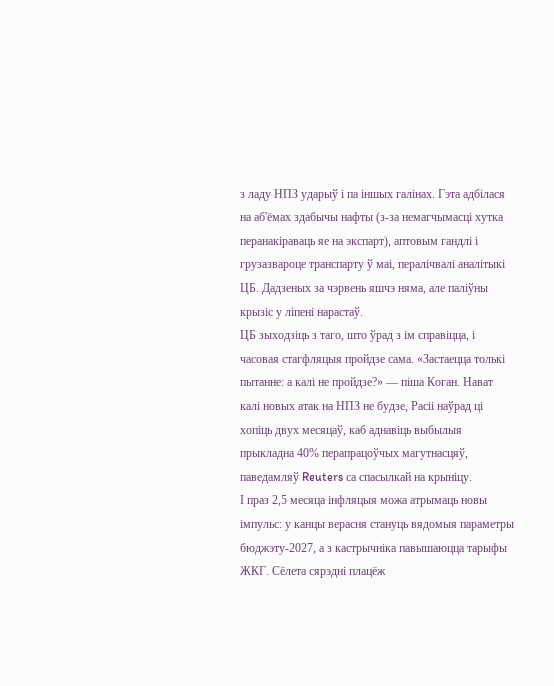з ладу НПЗ ударыў і па іншых галінах. Гэта адбілася на аб'ёмах здабычы нафты (з-за немагчымасці хутка перанакіраваць яе на экспарт), аптовым гандлі і грузазвароце транспарту ў маі, пералічвалі аналітыкі ЦБ. Дадзеных за чэрвень яшчэ няма, але паліўны крызіс у ліпені нарастаў.
ЦБ зыходзіць з таго, што ўрад з ім справіцца, і часовая стагфляцыя пройдзе сама. «Застаецца толькі пытанне: а калі не пройдзе?» — піша Коган. Нават калі новых атак на НПЗ не будзе, Расіі наўрад ці хопіць двух месяцаў, каб аднавіць выбылыя прыкладна 40% перапрацоўчых магутнасцяў, паведамляў Reuters са спасылкай на крыніцу.
І праз 2,5 месяца інфляцыя можа атрымаць новы імпульс: у канцы верасня стануць вядомыя параметры бюджэту-2027, а з кастрычніка павышаюцца тарыфы ЖКГ. Сёлета сярэдні плацёж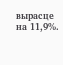вырасце на 11,9%.